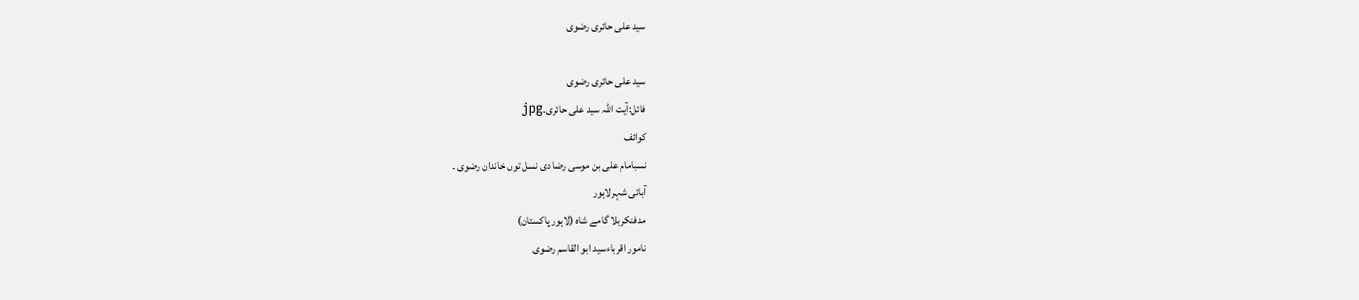سید علی حائری رضوی

سید علی حائری رضوی
فائل:آیت اللہ سید علی حائری.jpg
کوائف
نسبامام علی بن موسی رضا دی نسل توں خاندان رضوی ۔
آبائی شہرلاہور
مدفنکربلا گامے شاہ (لاہور پاکستان)
نامور اقرباءسید ابو القاسم رضوی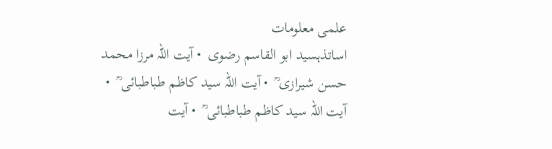علمی معلومات
اساتذہسید ابو القاسم رضوی  • آیت اللہ مرزا محمد حسن شیرازی ؒ  • آیت اللہ سید کاظم طباطبائی ؒ  • آیت اللہ سید کاظم طباطبائی ؒ  • آیت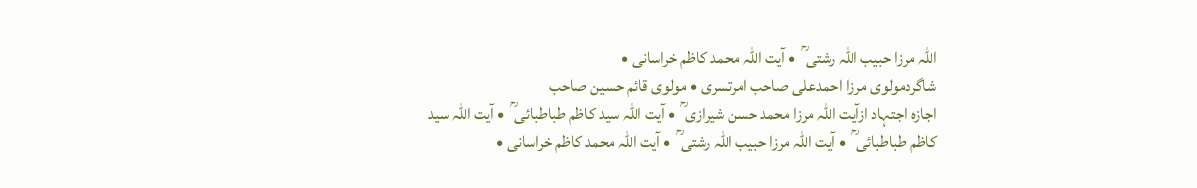اللہ مرزا حبیب اللہ رشتی ؒ  • آیت اللہ محمد کاظم خراسانی •
شاگردمولوی مرزا احمد‌علی صاحب امرتسری • مولوی قائم حسین صاحب
اجازہ اجتہاد ازآیت اللہ مرزا محمد حسن شیرازی ؒ  • آیت اللہ سید کاظم طباطبائی ؒ  • آیت اللہ سید کاظم طباطبائی ؒ  • آیت اللہ مرزا حبیب اللہ رشتی ؒ  • آیت اللہ محمد کاظم خراسانی •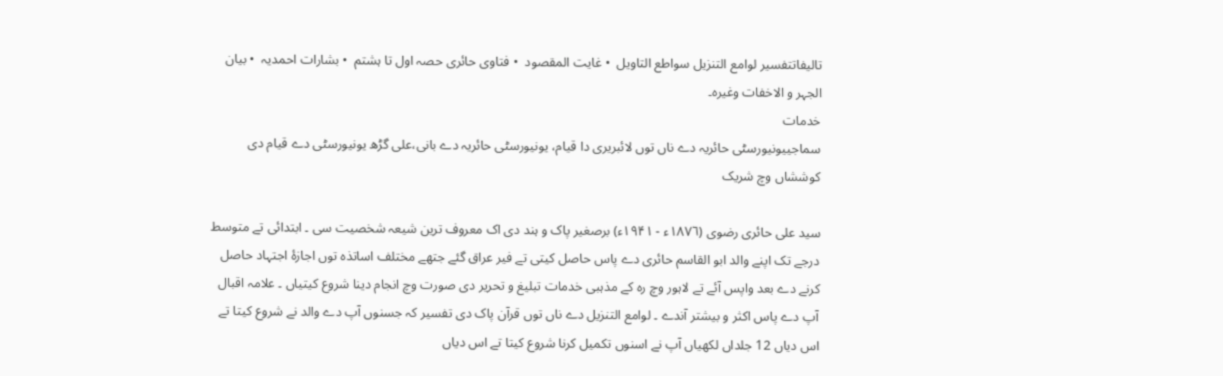تالیفاتتفسیر لوامع التنزیل سواطع التاویل  • غایت المقصود  • فتاوی حائری حصہ اول تا ہشتم  • بشارات احمدیہ  • بیان الجہر و الاخفات وغیرہ۔
خدمات
سماجییونیورسٹی حائریہ دے ناں توں لائبریری دا قیام، یونیورسٹی حائریہ دے بانی،علی گڑھ یونیورسٹی دے قیام دی کوششاں وچ شریک

سید علی حائری رضوی (۱۸۷٦ء - ۱۹۴۱ء) برصغیر پاک و ہند دی اک معروف ترین شیعہ شخصیت سی ۔ ابتدائی تے متوسط درجے تک اپنے والد ابو القاسم حائری دے پاس حاصل کيتی تے فیر عراق گئے جتھے مختلف اساتذہ توں اجازۂ اجتہاد حاصل کرنے دے بعد واپس آئے تے لاہور وچ رہ کے مذہبی خدمات تبلیغ و تحریر دی صورت وچ انجام دینا شروع کيتیاں ۔ علامہ اقبال آپ دے پاس اکثر و بیشتر آندے ۔ لوامع التنزیل دے ناں توں قرآن پاک دی تفسیر کہ جسنوں آپ دے والد نے شروع کیتا تے اس دیاں 12 جلداں لکھياں آپ نے اسنوں تکمیل کرنا شروع کیتا تے اس دیاں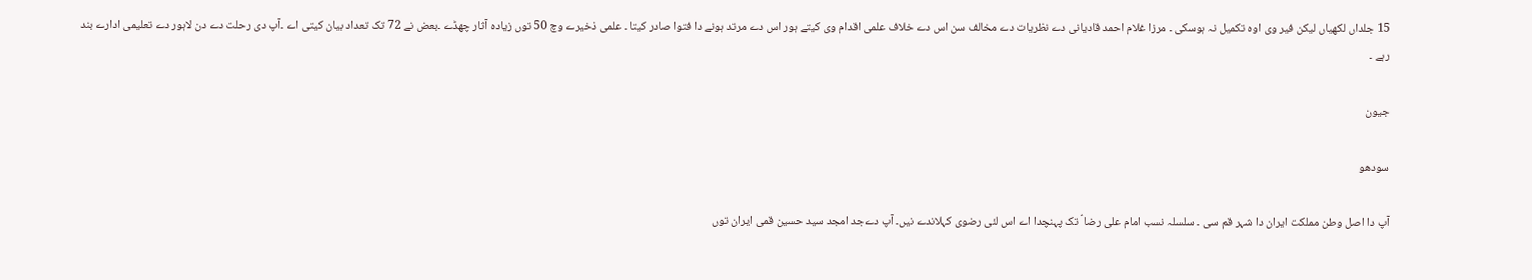15 جلداں لکھياں لیکن فیر وی اوہ تکمیل نہ ہوسکی ۔ مرزا غلام احمد قادیانی دے نظریات دے مخالف سن اس دے خلاف علمی اقدام وی کيتے ہور اس دے مرتد ہونے دا فتوا صادر کیتا ۔ علمی ذخیرے وچ 50 توں زیادہ آثار چھڈے ۔بعض نے 72 تک تعداد بیان کيتی اے ۔آپ دی رحلت دے دن لاہور دے تعلیمی ادارے بند رہے ۔

جیون

سودھو

آپ دا اصل وطن مملکت ایران دا شہر قم سی ۔ سلسلہ نسب امام علی رضا ؑ تک پہنچدا اے اس لئی رضوی کہلاندے نيں۔ آپ دےجد امجد سید حسین قمی ایران توں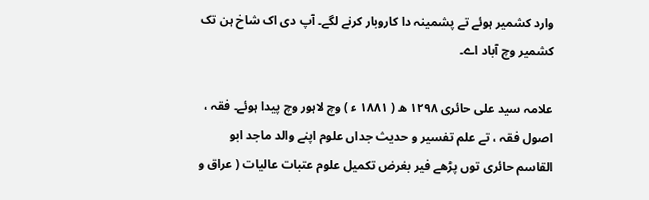وارد کشمیر ہوئے تے پشمینہ دا کاروبار کرنے لگے۔ آپ دی اک شاخ ہن تک کشمیر وچ آباد اے۔

علامہ سید علی حائری ۱۲۹۸ ھ ( ۱۸۸۱ ء ) وچ لاہور وچ پیدا ہوئے۔ فقہ ، اصول فقہ ، تے علم تفسیر و حدیث جداں علوم اپنے والد ماجد ابو القاسم حائری توں پڑھے فیر بغرض تکمیل علوم عتبات عالیات ( عراق و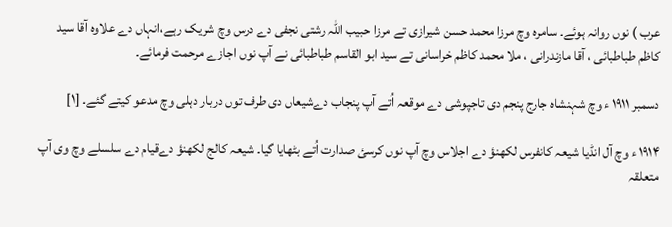عرب ) نوں روانہ ہوئے۔ سامرہ وچ مرزا محمد حسن شیرازی تے مرزا حبیب اللہ رشتی نجفی دے درس وچ شریک رہے،انہاں دے علاوہ آقا سید کاظم طباطبائی ، آقا مازندرانی ، ملا محمد کاظم خراسانی تے سید ابو القاسم طباطبائی نے آپ نوں اجازے مرحمت فرمائے۔

دسمبر ۱۹۱۱ ء وچ شہنشاہ جارج پنجم دی تاجپوشی دے موقعہ اُتے آپ پنجاب دےشیعاں دی طرف توں دربار دہلی وچ مدعو کيتے گئے۔ [۱]

۱۹۱۴ ء وچ آل انڈیا شیعہ کانفرس لکھنؤ دے اجلاس وچ آپ نوں کرسئ صدارت اُتے بٹھایا گیا۔ شیعہ کالج لکھنؤ دےقیام دے سلسلے وچ وی آپ متعلقہ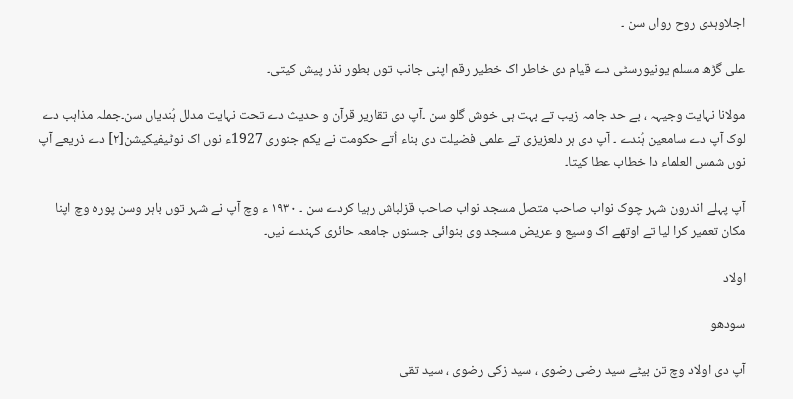اجلاوہدی روح رواں سن ۔

علی گڑھ مسلم یونیورسٹی دے قیام دی خاطر اک خطیر رقم اپنی جانب توں بطور نذر پیش کيتی۔

مولانا نہایت وجیہہ ، بے حد جامہ زیب تے بہت ہی خوش گلو سن ۔آپ دی تقاریر قرآن و حدیث دے تحت نہایت مدلل ہُندیاں سن۔جملہ مذاہب دے لوک آپ دے سامعین ہُندے ۔ آپ دی ہر دلعزیزی تے علمی فضیلت دی بناء اُتے حکومت نے یکم جنوری 1927ء نوں اک نوٹیفیکیشن[۲] دے ذریعے آپ نوں شمس العلماء دا خطاب عطا کیتا۔

آپ پہلے اندرون شہر چوک نواب صاحب متصل مسجد نواب صاحب قزلباش رہیا کردے سن ۔ ۱۹۳۰ ء وچ آپ نے شہر توں باہر وسن پورہ وچ اپنا مکان تعمیر کرا لیا تے اوتھے اک وسیع و عریض مسجد وی بنوائی جسنوں جامعہ حائری کہندے نيں۔

اولاد

سودھو

آپ دی اولاد وچ تن بیٹے سید رضی رضوی ، سید زکی رضوی ، سید تقی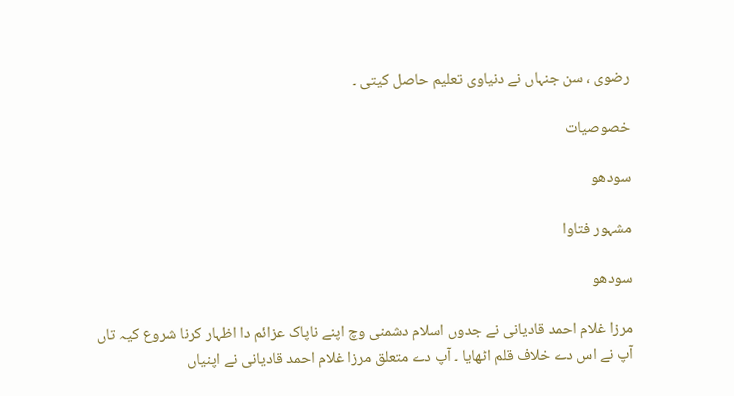رضوی ، سن جنہاں نے دنیاوی تعلیم حاصل کيتی ۔

خصوصیات

سودھو

مشہور فتاوا

سودھو

مرزا غلام احمد قادیانی نے جدوں اسلام دشمنی وچ اپنے ناپاک عزائم دا اظہار کرنا شروع کیہ تاں آپ نے اس دے خلاف قلم اٹھایا ۔ آپ دے متعلق مرزا غلام احمد قادیانی نے اپنیاں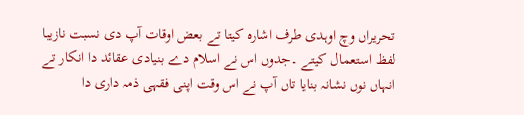تحریراں وچ اوہدی طرف اشارہ کیتا تے بعض اوقات آپ دی نسبت نازیبا لفظ استعمال کيتے ۔جدوں اس نے اسلام دے بنیادی عقائد دا انکار تے انہاں نوں نشانہ بنایا تاں آپ نے اس وقت اپنی فقہی ذمہ داری دا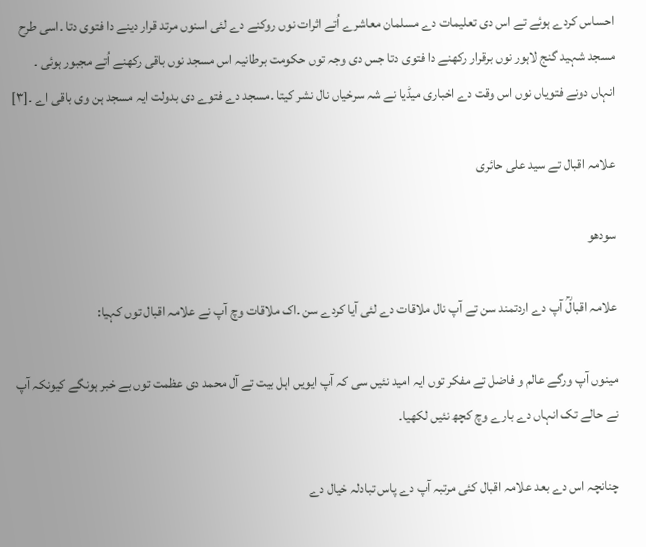احساس کردے ہوئے تے اس دی تعلیمات دے مسلمان معاشرے اُتے اثرات نوں روکنے دے لئی اسنوں مرتد قرار دینے دا فتوی دتا ۔اسی طرح مسجد شہید گنج لاہور نوں برقرار رکھنے دا فتوی دتا جس دی وجہ توں حکومت برطانیہ اس مسجد نوں باقی رکھنے اُتے مجبور ہوئی ۔ انہاں دونے فتویاں نوں اس وقت دے اخباری میڈیا نے شہ سرخیاں نال نشر کیتا ۔مسجد دے فتوے دی بدولت ایہ مسجد ہن وی باقی اے ۔[۳]

علامہ اقبال تے سید علی حائری

سودھو

علامہ اقبالؒ آپ دے اردتمند سن تے آپ نال ملاقات دے لئی آیا کردے سن ۔اک ملاقات وچ آپ نے علامہ اقبال توں کہیا:

مینوں آپ ورگے عالم و فاضل تے مفکر توں ایہ امید نئيں سی کہ آپ ایويں اہل بیت تے آل محمد دی عظمت توں بے خبر ہونگے کیونکہ آپ نے حالے تک انہاں دے بارے وچ کچھ نئيں لکھیا۔

چنانچہ اس دے بعد علامہ اقبال کئی مرتبہ آپ دے پاس تبادلہ خیال دے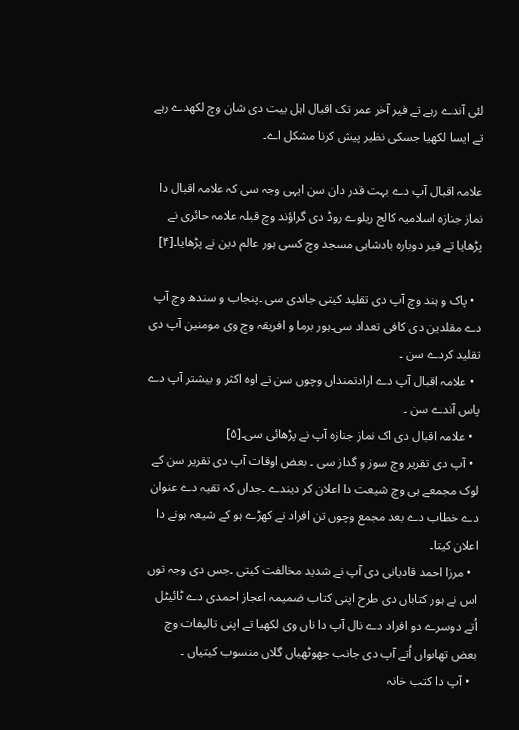لئی آندے رہے تے فیر آخر عمر تک اقبال اہل بیت دی شان وچ لکھدے رہے تے ایسا لکھیا جسکی نظیر پیش کرنا مشکل اے۔

علامہ اقبال آپ دے بہت قدر دان سن ایہی وجہ سی کہ علامہ اقبال دا نماز جنازہ اسلامیہ کالج ریلوے روڈ دی گراؤند وچ قبلہ علامہ حائری نے پڑھایا تے فیر دوبارہ بادشاہی مسجد وچ کسی ہور عالم دین نے پڑھایا۔[۴]

  • پاک و ہند وچ آپ دی تقلید کيتی جاندی سی ۔پنجاب و سندھ وچ آپ دے مقلدین دی کافی تعداد سی۔ہور برما و افریقہ وچ وی مومنین آپ دی تقلید کردے سن ۔
  • علامہ اقبال آپ دے ارادتمنداں وچوں سن تے اوہ اکثر و بیشتر آپ دے پاس آندے سن ۔
  • علامہ اقبال دی اک نماز جنازہ آپ نے پڑھائی سی۔[۵]
  • آپ دی تقریر وچ سوز و گداز سی ۔ بعض اوقات آپ دی تقریر سن کے لوک مجمعے ہی وچ شیعت دا اعلان کر دیندے ۔جداں کہ تقیہ دے عنوان دے خطاب دے بعد مجمع وچوں تن افراد نے کھڑے ہو کے شیعہ ہونے دا اعلان کیتا۔
  • مرزا احمد قادیانی دی آپ نے شدید مخالفت کيتی ۔جس دی وجہ توں اس نے ہور کتاباں دی طرح اپنی کتاب ضمیمہ اعجاز احمدی دے ٹائیٹل اُتے دوسرے دو افراد دے نال آپ دا ناں وی لکھیا تے اپنی تالیفات وچ بعض تھاںواں اُتے آپ دی جانب جھوٹھیاں گلاں منسوب کيتیاں ۔
  • آپ دا کتب خانہ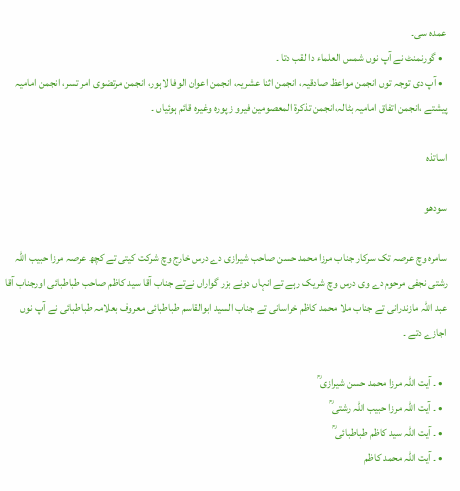عمدہ سی۔
  • گورنمنٹ نے آپ نوں شمس العلماء دا لقب دتا ۔
  • آپ دی توجہ توں انجمن مواعظ صادقیہ، انجمن اثنا عشریہ، انجمن اعوان الوفا لاہور، انجمن مرتضوی امر تسر، انجمن امامیہ پیشتے ،انجمن اتفاق امامیہ بٹالہ،انجمن تذکرۃ المعصومین فیرو ز پورہ وغیرہ قائم ہوئیاں ۔

اساتذہ

سودھو

سامرہ وچ عرصہ تک سرکار جناب مرزا محمد حسن صاحب شیرازی دے درس خارج وچ شرکت کيتی تے کچھ عرصہ مرزا حبیب اللہ رشتی نجفی مرحوم دے وی درس وچ شریک رہے تے انہاں دونے بزر گواراں نےتے جناب آقا سید کاظم صاحب طباطبائی اورجناب آقا عبد اللہ مازندرانی تے جناب ملا محمد کاظم خراسانی تے جناب السید ابوالقاسم طباطبائی معروف بعلامہ طباطبائی نے آپ نوں اجازے دتے ۔

  • ۔ آیت اللہ مرزا محمد حسن شیرازی ؒ
  • ۔ آیت اللہ مرزا حبیب اللہ رشتی ؒ
  • ۔ آیت اللہ سید کاظم طباطبائی ؒ
  • ۔ آیت اللہ محمد کاظم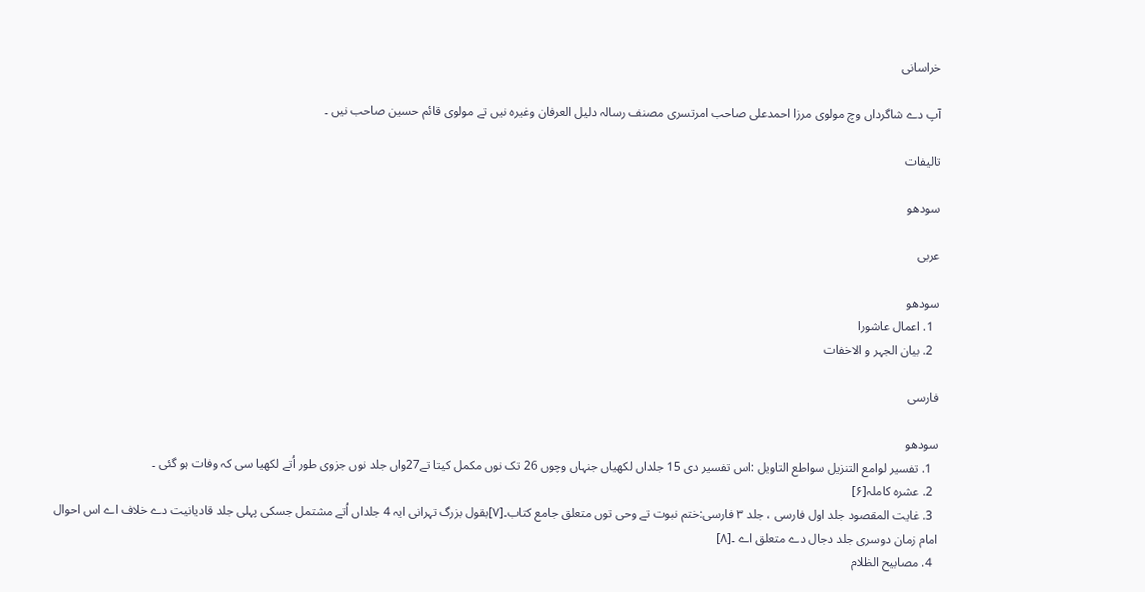خراسانی

آپ دے شاگرداں وچ مولوی مرزا احمد‌علی صاحب امرتسری مصنف رسالہ دلیل العرفان وغیرہ نيں تے مولوی قائم حسین صاحب نيں ۔

تالیفات

سودھو

عربی

سودھو
  1. اعمال عاشورا
  2. بیان الجہر و الاخفات

فارسی

سودھو
  1. تفسیر لوامع التنزیل سواطع التاویل :اس تفسیر دی 15 جلداں لکھياں جنہاں وچوں 26 تک نوں مکمل کیتا تے27واں جلد نوں جزوی طور اُتے لکھیا سی کہ وفات ہو گئی ۔
  2. عشرہ کاملہ[۶]
  3. غایت المقصود جلد اول فارسی ، جلد ۳ فارسی:ختم نبوت تے وحی توں متعلق جامع کتاب۔[۷]بقول بزرگ تہرانی ایہ 4 جلداں اُتے مشتمل جسکی پہلی جلد قادیانیت دے خلاف اے اس احوال امام زمان دوسری جلد دجال دے متعلق اے ۔[۸]
  4. مصابیح الظلام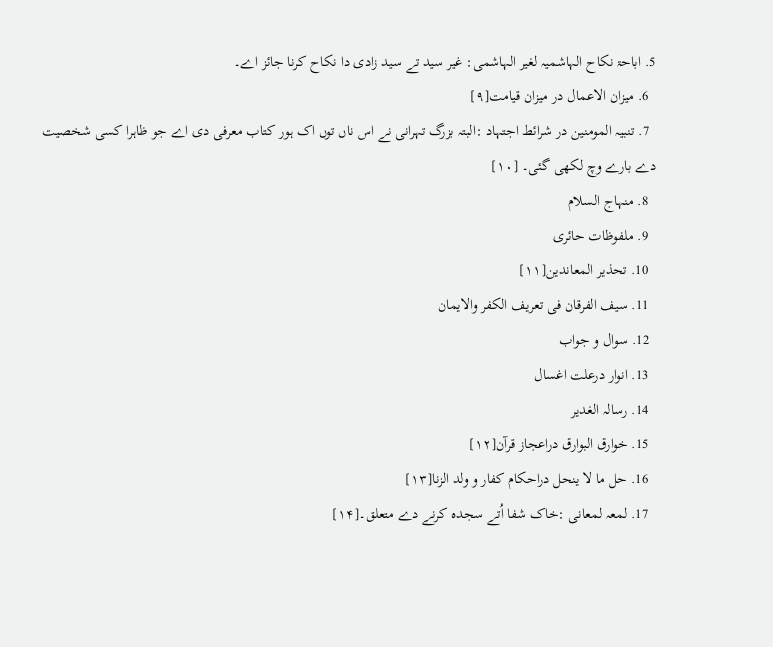5. اباحۃ نکاح الہاشمیہ لغیر الہاشمی: غیر سید تے سید زادی دا نکاح کرنا جائز اے۔
  6. میزان الاعمال در میزان قیامت[۹]
  7. تنبیہ المومنین در شرائط اجتہاد :البتہ بزرگ تہرانی نے اس ناں توں اک ہور کتاب معرفی دی اے جو ظاہرا کسی شخصیت دے بارے وچ لکھی گئی۔ [۱۰]
  8. منہاج السلام
  9. ملفوظات حائری
  10. تحذیر المعاندین[۱۱]
  11. سیف الفرقان فی تعریف الکفر والایمان
  12. سوال و جواب
  13. انوار درعلت اغسال
  14. رسالہ الغدیر
  15. خوارق البوارق دراعجاز قرآن[۱۲]
  16. حل ما لا ینحل دراحکام کفار و ولد الزنا[۱۳]
  17. لمعہ لمعانی :خاک شفا اُتے سجدہ کرنے دے متعلق۔[۱۴]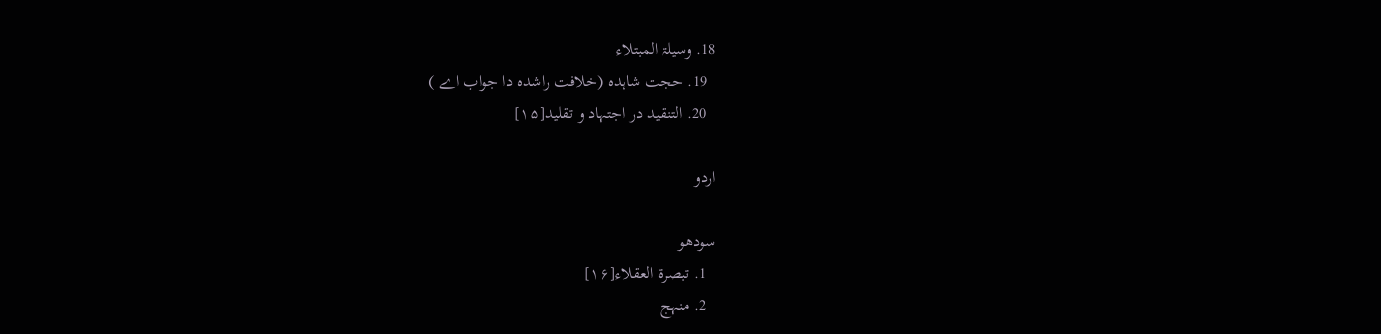18. وسیلۃ المبتلاء
  19. حجت شاہدہ (خلافت راشدہ دا جواب اے )
  20. التنقید در اجتہاد و تقلید[۱۵]

اردو

سودھو
  1. تبصرۃ العقلاء[۱۶]
  2. منہج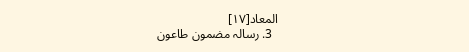المعاد[۱۷]
  3. رسالہ مضمون طاعون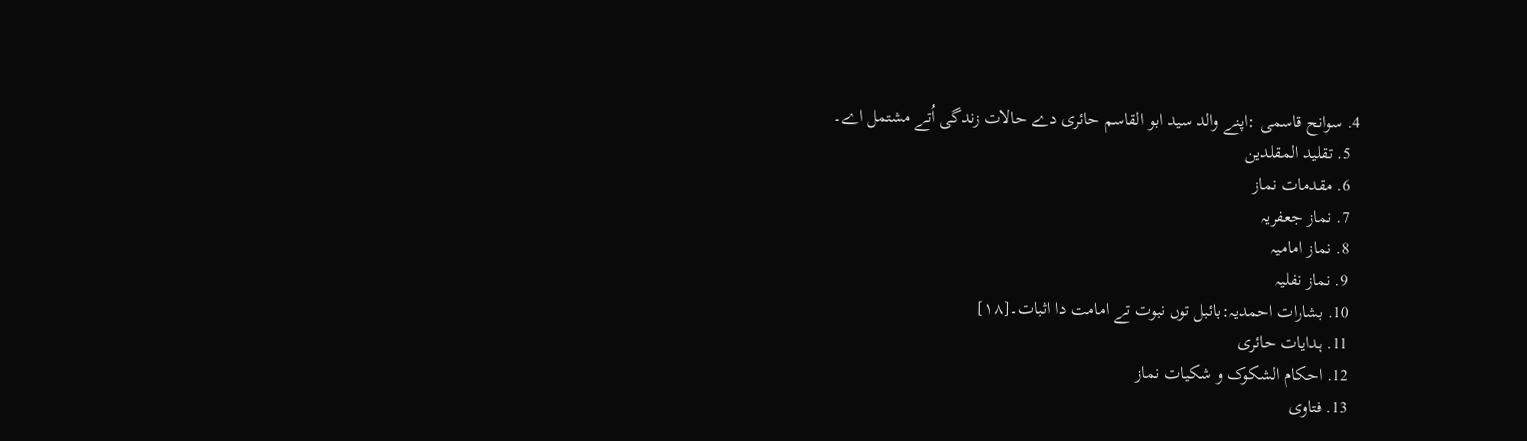4. سوانح قاسمی :اپنے والد سید ابو القاسم حائری دے حالات زندگی اُتے مشتمل اے۔
  5. تقلید المقلدین
  6. مقدمات نماز
  7. نماز جعفریہ
  8. نماز امامیہ
  9. نماز نفلیہ
  10. بشارات احمدیہ:بائبل توں نبوت تے امامت دا اثبات۔[۱۸]
  11. ہدایات حائری
  12. احکام الشکوک و شکیات نماز
  13. فتاوی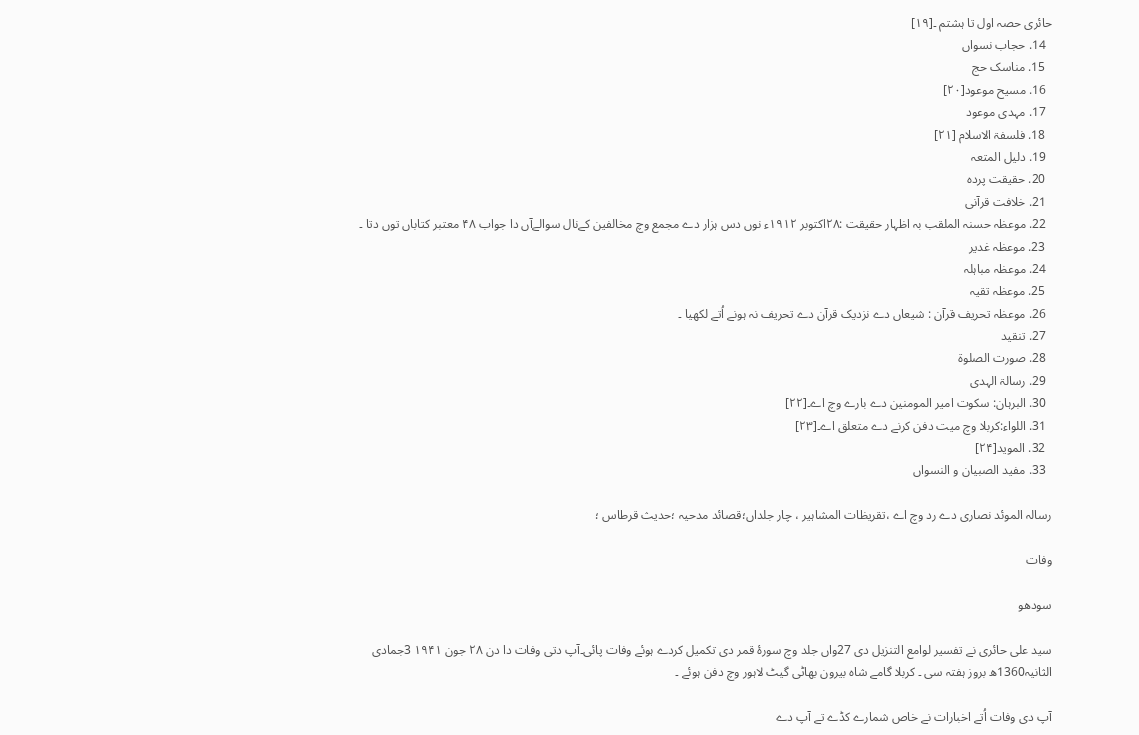حائری حصہ اول تا ہشتم ۔[۱۹]
  14. حجاب نسواں
  15. مناسک حج
  16. مسیح موعود[۲۰]
  17. مہدی موعود
  18. فلسفۃ الاسلام [۲۱]
  19. دلیل المتعہ
  20. حقیقت پردہ
  21. خلافت قرآنی
  22. موعظہ حسنہ الملقب بہ اظہار حقیقت :۲۸اکتوبر ۱۹۱۲ء نوں دس ہزار دے مجمع وچ مخالفین کےنال سوالےآں دا جواب ۴۸ معتبر کتاباں توں دتا ۔
  23. موعظہ غدیر
  24. موعظہ مباہلہ
  25. موعظہ تقیہ
  26. موعظہ تحریف قرآن : شیعاں دے نزدیک قرآن دے تحریف نہ ہونے اُتے لکھیا ۔
  27. تنقید
  28. صورت الصلوۃ
  29. رسالۃ الہدی
  30. البرہان: سکوت امیر المومنین دے بارے وچ اے۔[۲۲]
  31. اللواء:کربلا وچ میت دفن کرنے دے متعلق اے۔[۲۳]
  32. الموید[۲۴]
  33. مفید الصبیان و النسواں

رسالہ الموئد نصاری دے رد وچ اے ،تقریظات المشاہیر ، چار جلداں؛قصائد مدحیہ ؛حدیث قرطاس ؛

وفات

سودھو

سید علی حائری نے تفسیر لوامع التنزیل دی 27واں جلد وچ سورۂ قمر دی تکمیل کردے ہوئے وفات پائی۔آپ دتی وفات دا دن ۲۸ جون ۱۹۴۱ 3جمادی الثانیہ1360ھ بروز ہفتہ سی ۔ کربلا گامے شاہ بیرون بھاٹی گیٹ لاہور وچ دفن ہوئے ۔

آپ دی وفات اُتے اخبارات نے خاص شمارے کڈے تے آپ دے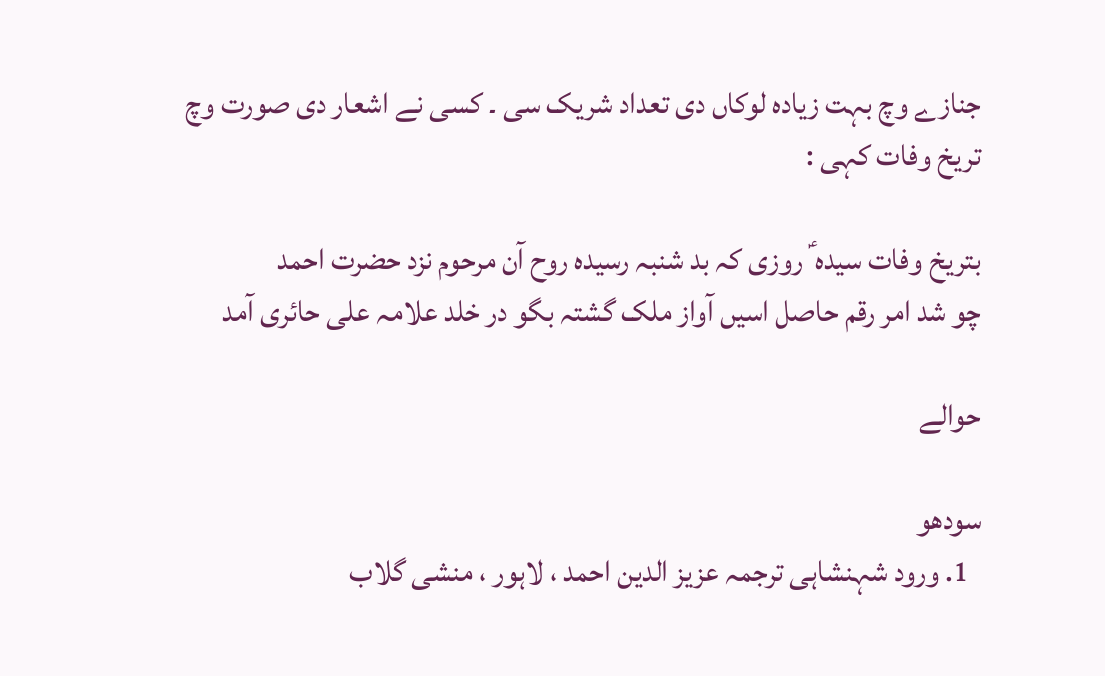جنازے وچ بہت زیادہ لوکاں دی تعداد شریک سی ۔ کسی نے اشعار دی صورت وچ تریخ وفات کہی :

بتریخ وفات سیدہ ؑ روزی کہ بد شنبہ رسیدہ روح آن مرحوم نزد حضرت احمد
چو شد امر رقم حاصل اسيں آواز ملک گشتہ بگو در خلد علامہ علی حائری آمد

حوالے

سودھو
  1. ورود شہنشاہی ترجمہ عزیز الدین احمد ، لاہور ، منشی گلاب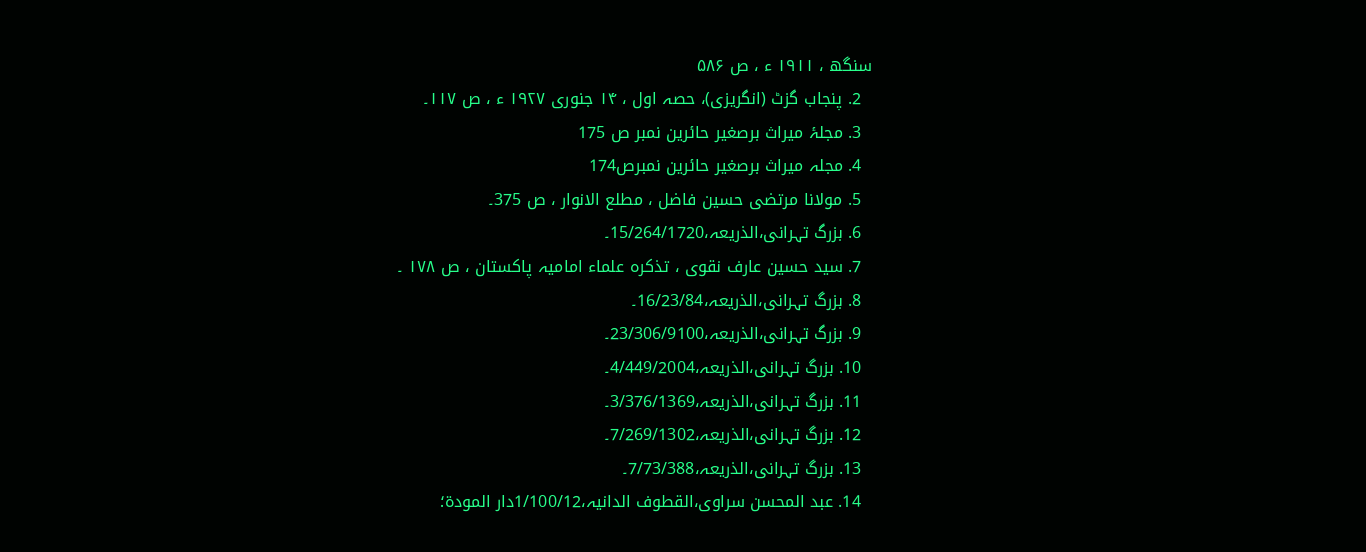سنگھ ، ۱۹۱۱ ء ، ص ۵۸۶
  2. پنجاب گزٹ (انگریزی)، حصہ اول ، ۱۴ جنوری ۱۹۲۷ ء ، ص ۱۱۷۔
  3. مجلۂ میراث برصغیر حائرین نمبر ص 175
  4. مجلہ میراث برصغیر حائرین نمبرص174
  5. مولانا مرتضی حسین فاضل ، مطلع الانوار ، ص 375۔
  6. بزرگ تہرانی،الذریعہ،15/264/1720۔
  7. سید حسین عارف نقوی ، تذکرہ علماء امامیہ پاکستان ، ص ۱۷۸ ۔
  8. بزرگ تہرانی،الذریعہ،16/23/84۔
  9. بزرگ تہرانی،الذریعہ،23/306/9100۔
  10. بزرگ تہرانی،الذریعہ،4/449/2004۔
  11. بزرگ تہرانی،الذریعہ،3/376/1369۔
  12. بزرگ تہرانی،الذریعہ،7/269/1302۔
  13. بزرگ تہرانی،الذریعہ،7/73/388۔
  14. عبد المحسن سراوی،القطوف الدانيہ،1/100/12دار المودۃ؛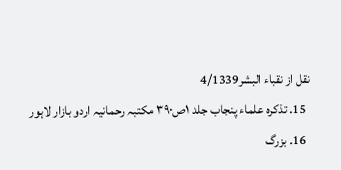نقل از نقباء البشر4/1339
  15. تذکرہ علماء پنجاب جلد ۱ص۳۹۰ مکتبہ رحمانیہ اردو بازار لاہور
  16. بزرگ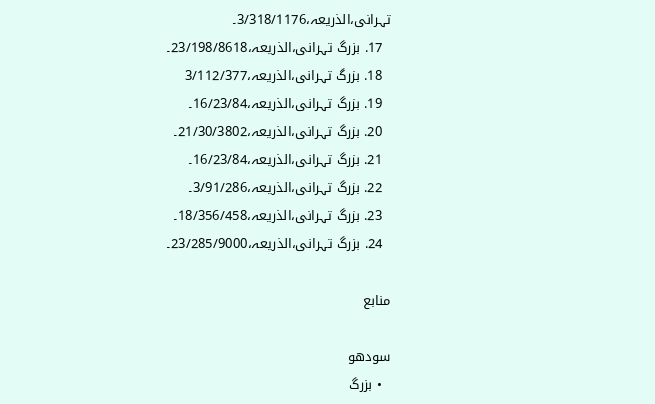تہرانی،الذریعہ،3/318/1176۔
  17. بزرگ تہرانی،الذریعہ،23/198/8618۔
  18. بزرگ تہرانی،الذریعہ،3/112/377
  19. بزرگ تہرانی،الذریعہ،16/23/84۔
  20. بزرگ تہرانی،الذریعہ،21/30/3802۔
  21. بزرگ تہرانی،الذریعہ،16/23/84۔
  22. بزرگ تہرانی،الذریعہ،3/91/286۔
  23. بزرگ تہرانی،الذریعہ،18/356/458۔
  24. بزرگ تہرانی،الذریعہ،23/285/9000۔

منابع

سودھو
  • بزرگ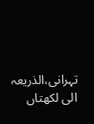تہرانی،الذریعہ الی لکھتاں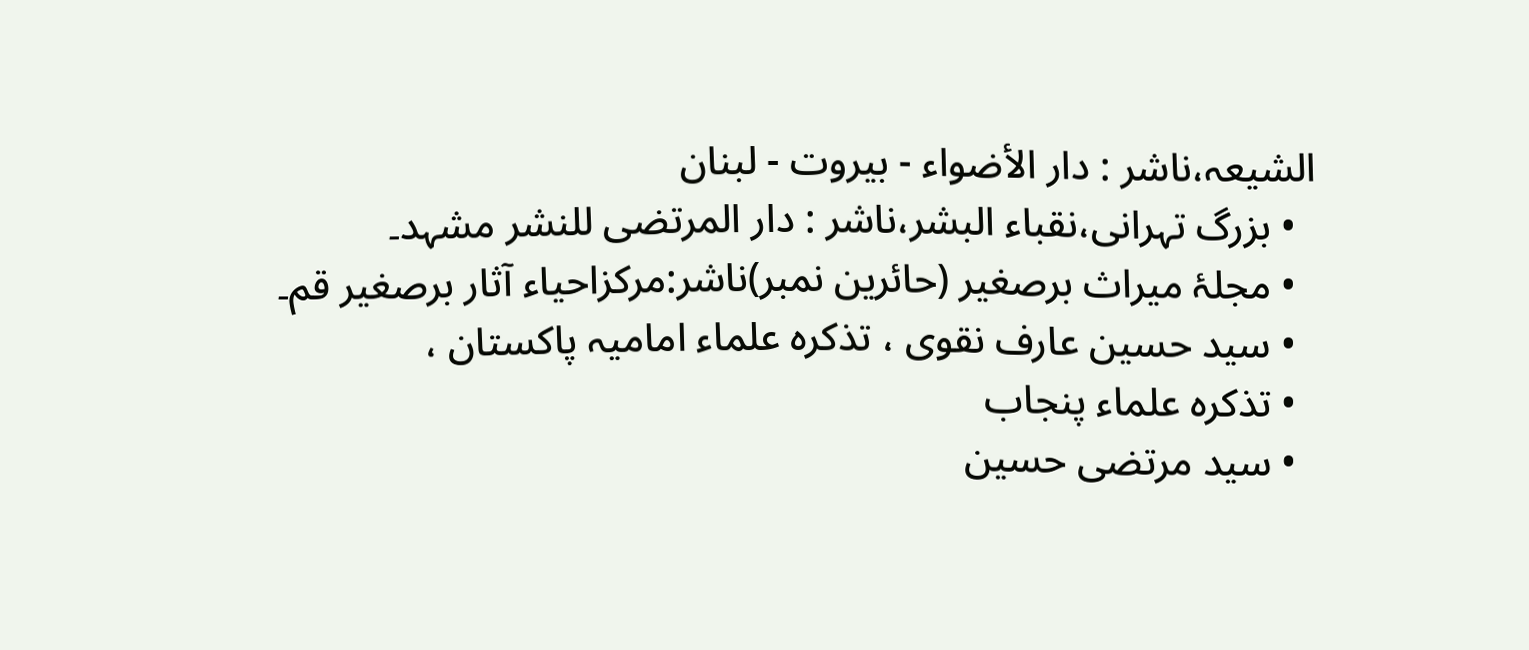الشیعہ،ناشر : دار الأضواء - بيروت - لبنان
  • بزرگ تہرانی،نقباء البشر،ناشر : دار المرتضی للنشر مشہد۔
  • مجلۂ میراث برصغیر (حائرین نمبر)ناشر:مرکزاحیاء آثار برصغیر قم۔
  • سید حسین عارف نقوی ، تذکرہ علماء امامیہ پاکستان ،
  • تذکرہ علماء پنجاب
  • سید مرتضی حسین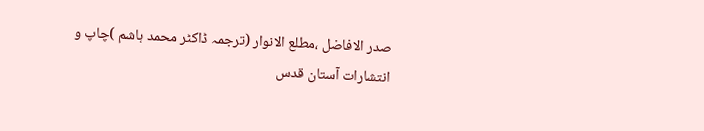صدر الافاضل ،مطلع الانوار (ترجمہ ڈاکٹر محمد ہاشم )چاپ و انتشارات آستان قدس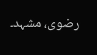رضوی، مشہد۔